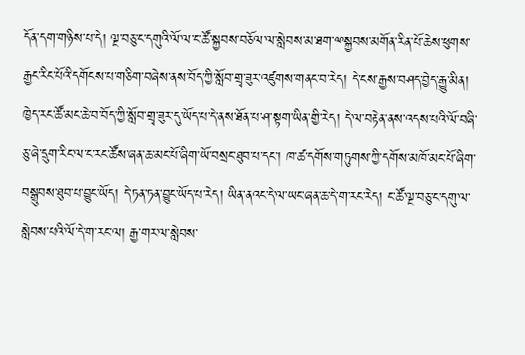དོན་དག་གཉིས་པ་དེ། ལྔ་བཅུ་ང་དགུའི་ལོ་ལ་ང་ཚོ་སྐྱབས་བཅོལ་ལ་སླེབས་མ་ཐག་ྋསྐྱབས་མགོན་རིན་པོ་ཆེས་ཕུགས་རྒྱང་རིང་པོའི་དགོངས་པ་གཅིག་བཞེས་ནས་བོད་ཀྱི་སློབ་གྲྭ་ཟུར་འཛུགས་གནང་བ་རེད། དེ་ངས་རྒྱས་བཤད་བྱེད་རྒྱུ་མིན། ཁྱེད་རང་ཚོ་མང་ཆེ་བ་བོད་ཀྱི་སློབ་གྲྭ་ཟུར་དུ་ཡོད་པ་དེ་ནས་ཐོན་པ་ཤ་སྟག་ཡིན་གྱི་རེད། དེ་ལ་བརྟེན་ནས་འདས་པའི་ལོ་བཞི་ཅུ་ཞེ་དྲུག་རིང་ལ་ང་རང་ཚོས་ཞན་ཆ་མང་པོ་ཞིག་ཡོ་བསྲང་ཐུབ་པ་དང་། ཁ་ཚ་དགོས་གཏུགས་ཀྱི་དགོས་མཁོ་མང་པོ་ཞིག་བསྒྲུབས་ཐུབ་པ་བྱུང་ཡོད། དེ་ཏན་ཏན་བྱུང་ཡོད་པ་རེད། ཡིན་ནའང་དེ་ལ་ཡང་ཞན་ཆ་དེ་ག་རང་རེད། ང་ཚོ་ལྔ་བཅུ་ང་དགུ་ལ་སླེབས་པའི་ལོ་དེ་ག་རང་ལ། རྒྱ་གར་ལ་སླེབས་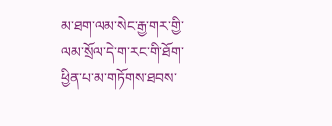མ་ཐག་ལམ་སེང་རྒྱ་གར་གྱི་ལམ་སྲོལ་དེ་ག་རང་གི་ཐོག་ཕྱིན་པ་མ་གཏོགས་ཐབས་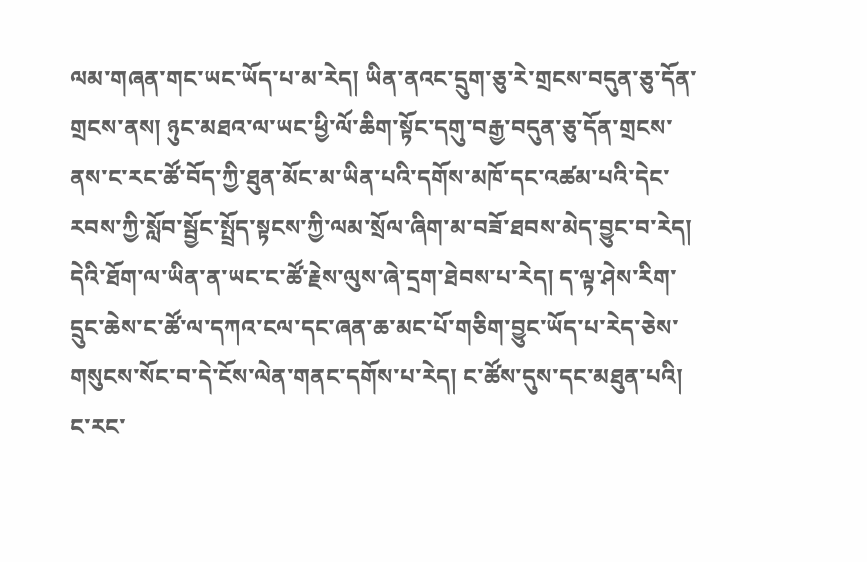ལམ་གཞན་གང་ཡང་ཡོད་པ་མ་རེད། ཡིན་ནའང་དྲུག་ཅུ་རེ་གྲངས་བདུན་ཅུ་དོན་གྲངས་ནས། ཉུང་མཐའ་ལ་ཡང་ཕྱི་ལོ་ཆིག་སྟོང་དགུ་བརྒྱ་བདུན་ཅུ་དོན་གྲངས་ནས་ང་རང་ཚོ་བོད་ཀྱི་ཐུན་མོང་མ་ཡིན་པའི་དགོས་མཁོ་དང་འཚམ་པའི་དེང་རབས་ཀྱི་སློབ་སྦྱོང་སྤྲོད་སྟངས་ཀྱི་ལམ་སྲོལ་ཞིག་མ་བཟོ་ཐབས་མེད་བྱུང་བ་རེད། དེའི་ཐོག་ལ་ཡིན་ན་ཡང་ང་ཚོ་རྗེས་ལུས་ཞེ་དྲག་ཐེབས་པ་རེད། ད་ལྟ་ཤེས་རིག་དྲུང་ཆེས་ང་ཚོ་ལ་དཀའ་ངལ་དང་ཞན་ཆ་མང་པོ་གཅིག་བྱུང་ཡོད་པ་རེད་ཅེས་གསུངས་སོང་བ་དེ་ངོས་ལེན་གནང་དགོས་པ་རེད། ང་ཚོས་དུས་དང་མཐུན་པའི། ང་རང་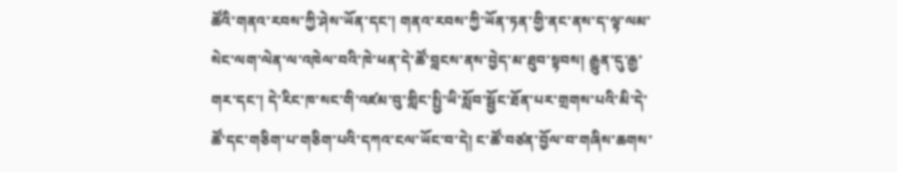ཚོའི་གནའ་རབས་ཀྱི་ཤེས་ཡོན་དང་། གནའ་རབས་ཀྱི་ཡོན་ཏན་གྱི་ནང་ནས་ད་ལྟ་ལམ་སེང་ལག་ལེན་ལ་འཁེལ་བའི་ཁེ་ཕན་དེ་ཚོ་བླངས་ནས་བྱེད་མ་ཐུབ་སྟབས། རྒྱུན་དུ་རྒྱ་གར་དང་། དེ་རིང་ཁ་སང་གི་འཛམ་བུ་གླིང་སྤྱི་ཡི་སློབ་སྦྱོང་ཐོན་པར་གྲགས་པའི་མི་དེ་ཚོ་དང་གཅིག་པ་གཅིག་པའི་དཀའ་ངལ་ཡོང་བ་དེ། ང་ཚོ་བཙན་བྱོལ་བ་གཞིས་ཆགས་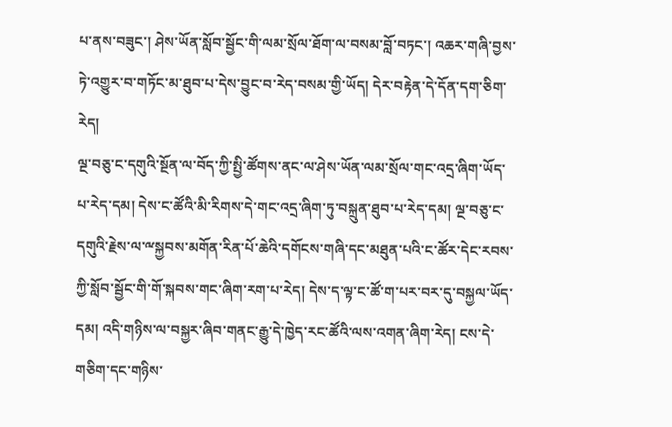པ་ནས་བཟུང་། ཤེས་ཡོན་སློབ་སྦྱོང་གི་ལམ་སྲོལ་ཐོག་ལ་བསམ་བློ་བཏང་། འཆར་གཞི་བྱས་ཏེ་འགྱུར་བ་གཏོང་མ་ཐུབ་པ་དེས་བྱུང་བ་རེད་བསམ་གྱི་ཡོད། དེར་བརྟེན་དེ་དོན་དག་ཅིག་རེད།
ལྔ་བཅུ་ང་དགུའི་སྔོན་ལ་བོད་ཀྱི་སྤྱི་ཚོགས་ནང་ལ་ཤེས་ཡོན་ལམ་སྲོལ་གང་འདྲ་ཞིག་ཡོད་པ་རེད་དམ། དེས་ང་ཚོའི་མི་རིགས་དེ་གང་འདྲ་ཞིག་ཏུ་བསྐྲུན་ཐུབ་པ་རེད་དམ། ལྔ་བཅུ་ང་དགུའི་རྗེས་ལ་ྋསྐྱབས་མགོན་རིན་པོ་ཆེའི་དགོངས་གཞི་དང་མཐུན་པའི་ང་ཚོར་དེང་རབས་ཀྱི་སློབ་སྦྱོང་གི་གོ་སྐབས་གང་ཞིག་རག་པ་རེད། དེས་ད་ལྟ་ང་ཚོ་ག་པར་བར་དུ་བསྐྱལ་ཡོད་དམ། འདི་གཉིས་ལ་བསྐྱར་ཞིབ་གནང་རྒྱུ་དེ་ཁྱེད་རང་ཚོའི་ལས་འགན་ཞིག་རེད། ངས་དེ་གཅིག་དང་གཉིས་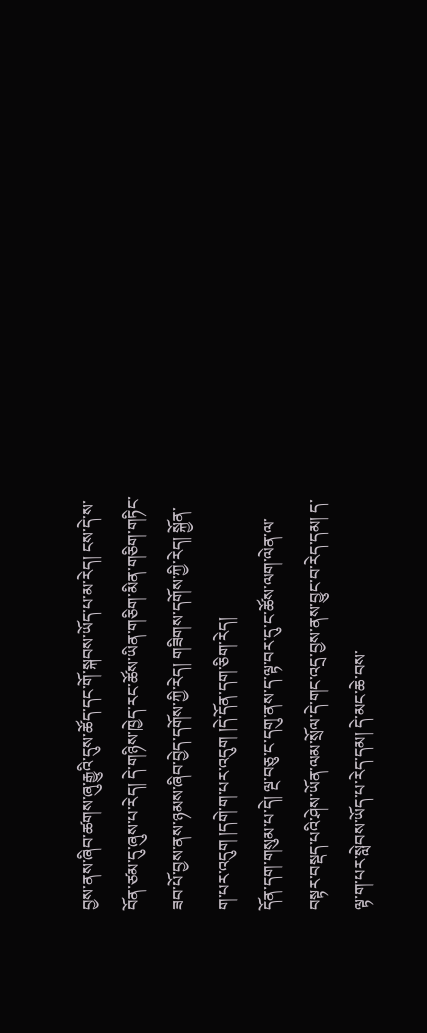བྱས་ནས་ཞིབ་ཚགས་ཞུ་རྒྱུའི་དུས་ཚོད་དང་གོ་སྐབས་ཡོད་པ་མ་རེད། ངས་དེ་ས་བོན་ཙམ་དུ་ཞུས་པ་རེད། དེ་གཉིས་ཁྱེད་རང་ཚོས་ཡིན་གཅིག་མིན་གཅིག་གཏིང་ཟབ་པོ་བྱས་ནས་ཉམས་ཞིབ་བྱེད་དགོས་ཀྱི་རེད། གཟིགས་དགོས་ཀྱི་རེད། སྐྱོན་ག་པར་འདུག །དགེ་ག་པར་འདུག །དེ་དོན་དག་ཅིག་རེད།
དོན་དག་གསུམ་པ་དེ། ལྔ་བཅུ་ང་དགུ་ནས་ད་ལྟ་བར་དུ་ང་ཚོས་ལག་ལེན་ལ་བསྟར་བསྡད་པའི་ཤེས་ཡོན་ལམ་སྲོལ་དེ་གང་འདྲ་བྱས་ནས་བྱུང་བ་རེད་དམ། ད་ལྟ་ག་པར་སླེབས་ཡོད་པ་རེད་དམ། དེ་མང་ཆེ་བས་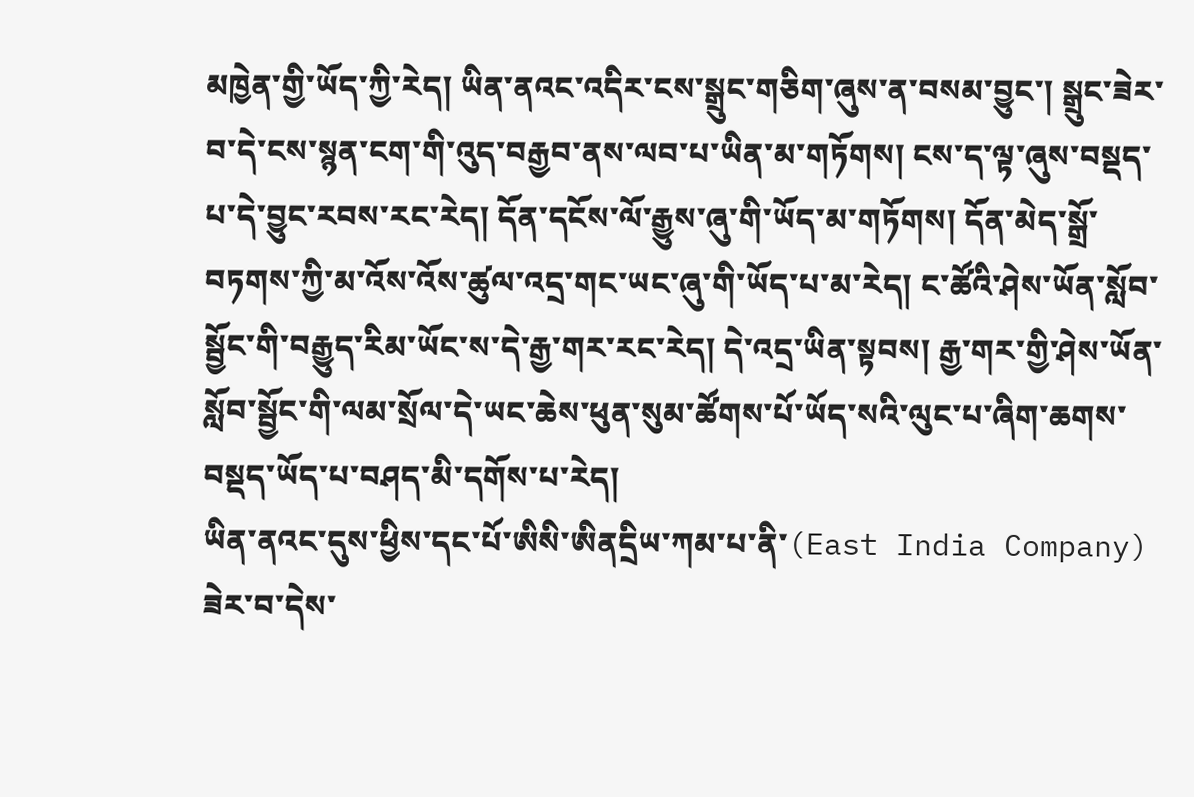མཁྱེན་གྱི་ཡོད་ཀྱི་རེད། ཡིན་ནའང་འདིར་ངས་སྒྲུང་གཅིག་ཞུས་ན་བསམ་བྱུང་། སྒྲུང་ཟེར་བ་དེ་ངས་སྙན་ངག་གི་འུད་བརྒྱབ་ནས་ལབ་པ་ཡིན་མ་གཏོགས། ངས་ད་ལྟ་ཞུས་བསྡད་པ་དེ་བྱུང་རབས་རང་རེད། དོན་དངོས་ལོ་རྒྱུས་ཞུ་གི་ཡོད་མ་གཏོགས། དོན་མེད་སྒྲོ་བཏགས་ཀྱི་མ་འོས་འོས་ཚུལ་འདྲ་གང་ཡང་ཞུ་གི་ཡོད་པ་མ་རེད། ང་ཚོའི་ཤེས་ཡོན་སློབ་སྦྱོང་གི་བརྒྱུད་རིམ་ཡོང་ས་དེ་རྒྱ་གར་རང་རེད། དེ་འདྲ་ཡིན་སྟབས། རྒྱ་གར་གྱི་ཤེས་ཡོན་སློབ་སྦྱོང་གི་ལམ་སྲོལ་དེ་ཡང་ཆེས་ཕུན་སུམ་ཚོགས་པོ་ཡོད་སའི་ལུང་པ་ཞིག་ཆགས་བསྡད་ཡོད་པ་བཤད་མི་དགོས་པ་རེད།
ཡིན་ནའང་དུས་ཕྱིས་དང་པོ་ཨིསི་ཨིནདྲིཡ་ཀམ་པ་ནི་(East India Company) ཟེར་བ་དེས་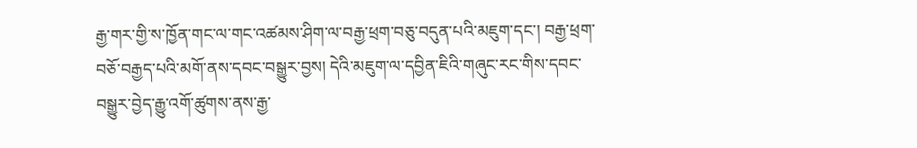རྒྱ་གར་གྱི་ས་ཁྱོན་གང་ལ་གང་འཚམས་ཤིག་ལ་བརྒྱ་ཕྲག་བཅུ་བདུན་པའི་མཇུག་དང་། བརྒྱ་ཕྲག་བཅོ་བརྒྱད་པའི་མགོ་ནས་དབང་བསྒྱུར་བྱས། དེའི་མཇུག་ལ་དབྱིན་ཇིའི་གཞུང་རང་གིས་དབང་བསྒྱུར་བྱེད་རྒྱུ་འགོ་ཚུགས་ནས་རྒྱ་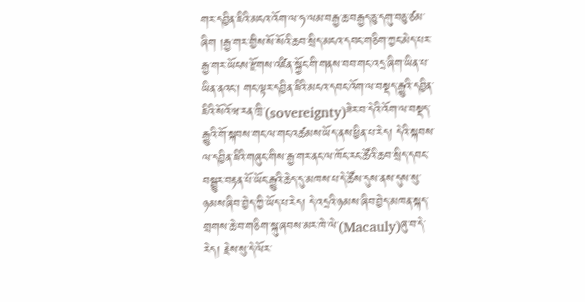གར་དབྱིན་ཇིའི་མངའ་འོག་ལ་ཧ་ལམ་བརྒྱ་ཆ་བརྒྱད་ཅུ་དགུ་བཅུ་ཙམ་ཞིག །རྒྱ་གར་གྱིས་སོ་སོའི་ཆབ་སྲིད་མངའ་དབང་གཅིག་ཀྱང་མེད་པར་རྒྱ་གར་ཡོངས་རྫོགས་འཛིན་སྐྱོང་གི་གནས་བབ་གང་འདྲ་ཞིག་ཡིན་པ་ཡིན་ནའང་། གང་ལྟར་དབྱིན་ཇིའི་མངའ་དབང་འོག་ལ་བསྡད་རྒྱུའི་དབྱིན་ཇིའི་སོའོ་ཝ་རན་ཁྲི་(sovereignty)ཟེར་བ་དེའི་འོག་ལ་བསྡད་རྒྱུའི་གོ་སྐབས་གང་ལ་གང་འཚམས་ཡོད་ནས་ཕྱིན་པ་རེད། དེའི་སྐབས་ལ་དབྱིན་ཇིའི་གཞུང་གིས་རྒྱ་གར་ནང་ལ་ཁོང་རང་ཚོའི་ཆབ་སྲིད་དབང་བསྒྱུར་བརྟན་པོ་ཡོང་རྒྱུའི་ཆེད་དུ་མཁས་པ་དེ་ཚོས་དུས་ནས་དུས་སུ་ཉམས་ཞིབ་བྱེད་ཀྱི་ཡོད་པ་རེད། དེ་འདྲའི་ཉམས་ཞིབ་བྱེད་མཁན་སྐད་གྲགས་ཆེ་བ་གཅིག་སྐུ་ཞབས་མར་ཁེ་ལེ་(Macauly)ཞུ་བ་དེ་རེད། རྗེས་སུ་དེ་ལོར་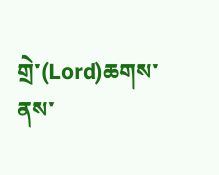གྲེ་(Lord)ཆགས་ནས་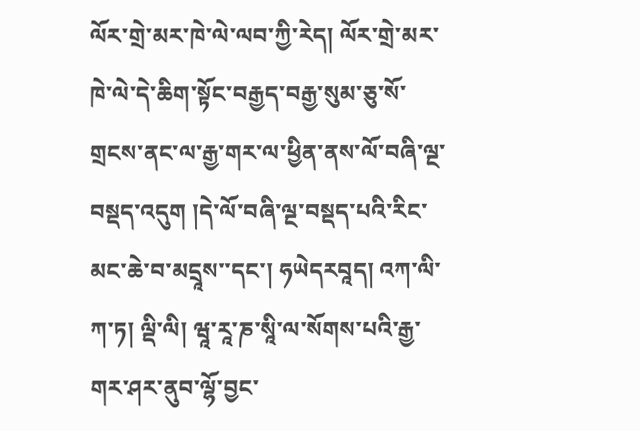ལོར་གྲེ་མར་ཁེ་ལེ་ལབ་ཀྱི་རེད། ལོར་གྲེ་མར་ཁེ་ལེ་དེ་ཆིག་སྟོང་བརྒྱད་བརྒྱ་སུམ་ཅུ་སོ་གྲངས་ནང་ལ་རྒྱ་གར་ལ་ཕྱིན་ནས་ལོ་བཞི་ལྔ་བསྡད་འདུག །དེ་ལོ་བཞི་ལྔ་བསྡད་པའི་རིང་མང་ཆེ་བ་མདྲཱས་་དང་། ཧཡེདརབཱད། འཀ་ལི་ཀ་ཏ། ལྡི་ལི། ཝཱ་རཱ་ཎ་སཱི་ལ་སོགས་པའི་རྒྱ་གར་ཤར་ནུབ་ལྷོ་བྱང་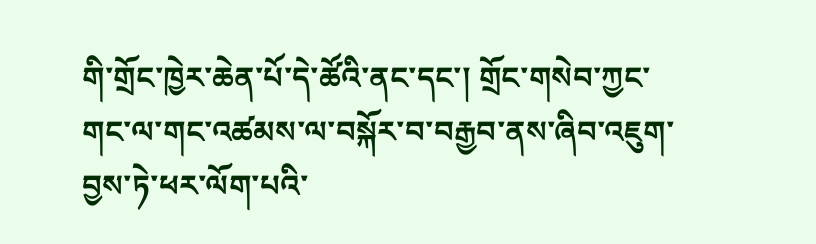གི་གྲོང་ཁྱེར་ཆེན་པོ་དེ་ཚོའི་ནང་དང་། གྲོང་གསེབ་ཀྱང་གང་ལ་གང་འཚམས་ལ་བསྐོར་བ་བརྒྱབ་ནས་ཞིབ་འཇུག་བྱས་ཏེ་ཕར་ལོག་པའི་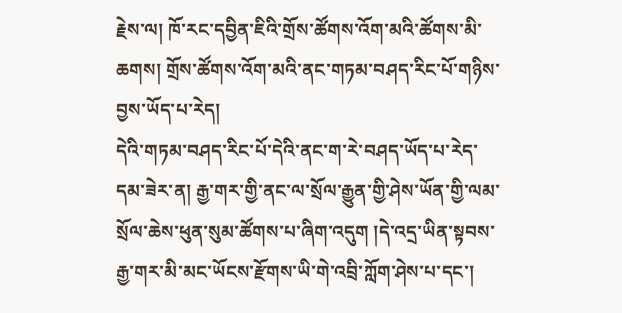རྗེས་ལ། ཁོ་རང་དབྱིན་ཇིའི་གྲོས་ཚོགས་འོག་མའི་ཚོགས་མི་ཆགས། གྲོས་ཚོགས་འོག་མའི་ནང་གཏམ་བཤད་རིང་པོ་གཉིས་བྱས་ཡོད་པ་རེད།
དེའི་གཏམ་བཤད་རིང་པོ་དེའི་ནང་ག་རེ་བཤད་ཡོད་པ་རེད་དམ་ཟེར་ན། རྒྱ་གར་གྱི་ནང་ལ་སྲོལ་རྒྱུན་གྱི་ཤེས་ཡོན་གྱི་ལམ་སྲོལ་ཆེས་ཕུན་སུམ་ཚོགས་པ་ཞིག་འདུག །དེ་འདྲ་ཡིན་སྟབས་རྒྱ་གར་མི་མང་ཡོངས་རྫོགས་ཡི་གེ་འབྲི་ཀློག་ཤེས་པ་དང་།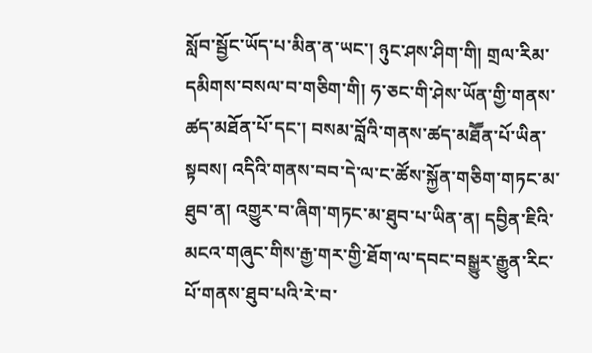སློབ་སྦྱོང་ཡོད་པ་མིན་ན་ཡང་། ཉུང་ཤས་ཤིག་གི། གྲལ་རིམ་དམིགས་བསལ་བ་གཅིག་གི། ཧ་ཅང་གི་ཤེས་ཡོན་གྱི་གནས་ཚད་མཐོན་པོ་དང་། བསམ་བློའི་གནས་ཚད་མཐཽན་པོ་ཡིན་སྟབས། འདིའི་གནས་བབ་དེ་ལ་ང་ཚོས་སྐྱོན་གཅིག་གཏང་མ་ཐུབ་ན། འགྱུར་བ་ཞིག་གཏང་མ་ཐུབ་པ་ཡིན་ན། དབྱིན་ཇིའི་མངའ་གཞུང་གིས་རྒྱ་གར་གྱི་ཐོག་ལ་དབང་བསྒྱུར་རྒྱུན་རིང་པོ་གནས་ཐུབ་པའི་རེ་བ་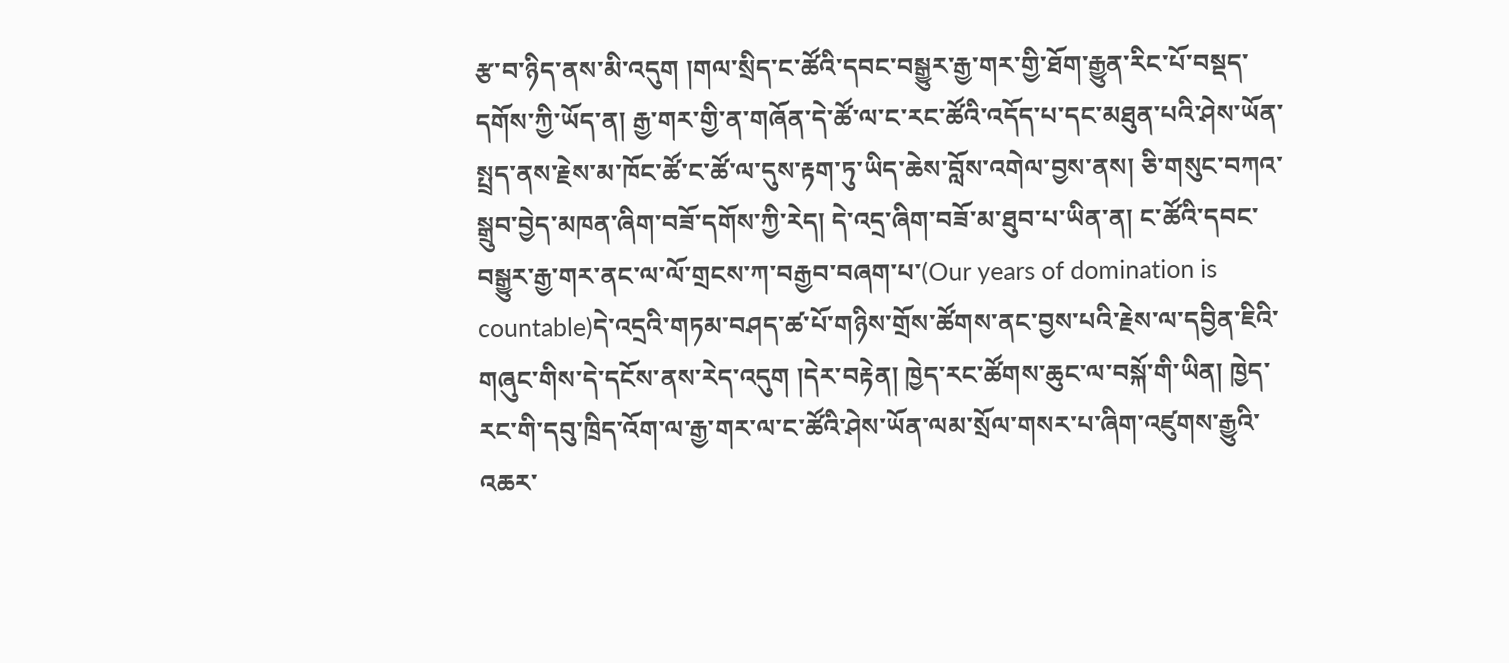རྩ་བ་ཉིད་ནས་མི་འདུག །གལ་སྲིད་ང་ཚོའི་དབང་བསྒྱུར་རྒྱ་གར་གྱི་ཐོག་རྒྱུན་རིང་པོ་བསྡད་དགོས་ཀྱི་ཡོད་ན། རྒྱ་གར་གྱི་ན་གཞོན་དེ་ཚོ་ལ་ང་རང་ཚོའི་འདོད་པ་དང་མཐུན་པའི་ཤེས་ཡོན་སྤྲད་ནས་རྗེས་མ་ཁོང་ཚོ་ང་ཚོ་ལ་དུས་རྟག་ཏུ་ཡིད་ཆེས་བློས་འགེལ་བྱས་ནས། ཅི་གསུང་བཀའ་སྒྲུབ་བྱེད་མཁན་ཞིག་བཟོ་དགོས་ཀྱི་རེད། དེ་འདྲ་ཞིག་བཟོ་མ་ཐུབ་པ་ཡིན་ན། ང་ཚོའི་དབང་བསྒྱུར་རྒྱ་གར་ནང་ལ་ལོ་གྲངས་ཀ་བརྒྱབ་བཞག་པ་(Our years of domination is countable)དེ་འདྲའི་གཏམ་བཤད་ཚ་པོ་གཉིས་གྲོས་ཚོགས་ནང་བྱས་པའི་རྗེས་ལ་དབྱིན་ཇིའི་གཞུང་གིས་དེ་དངོས་ནས་རེད་འདུག །དེར་བརྟེན། ཁྱེད་རང་ཚོགས་ཆུང་ལ་བསྐོ་གི་ཡིན། ཁྱེད་རང་གི་དབུ་ཁྲིད་འོག་ལ་རྒྱ་གར་ལ་ང་ཚོའི་ཤེས་ཡོན་ལམ་སྲོལ་གསར་པ་ཞིག་འཛུགས་རྒྱུའི་འཆར་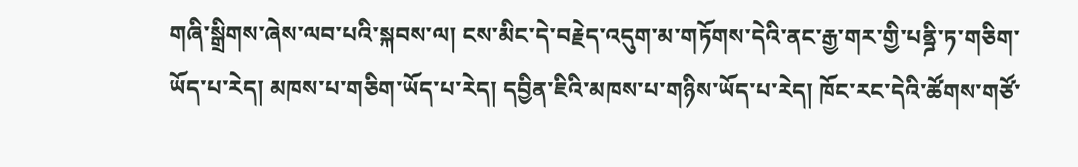གཞི་སྒྲིགས་ཞེས་ལབ་པའི་སྐབས་ལ། ངས་མིང་དེ་བརྗེད་འདུག་མ་གཏོགས་དེའི་ནང་རྒྱ་གར་གྱི་པནྜི་ཏ་གཅིག་ཡོད་པ་རེད། མཁས་པ་གཅིག་ཡོད་པ་རེད། དབྱིན་ཇིའི་མཁས་པ་གཉིས་ཡོད་པ་རེད། ཁོང་རང་དེའི་ཚོགས་གཙོ་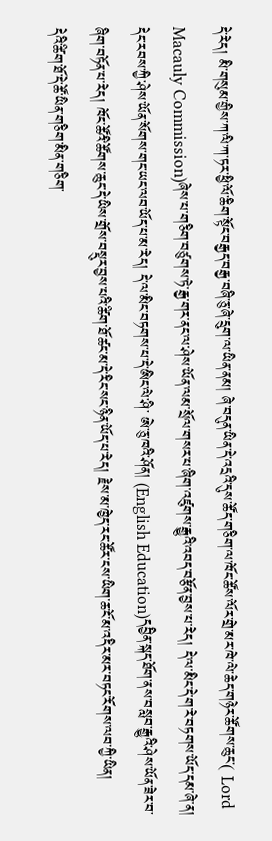དེ་རེད། མི་གསུམ་གྱིས་ཀ་ལི་ཀ་ཏར་ཕྱི་ལོ་ཆིག་སྟོང་བརྒྱད་བརྒྱ་བཞི་ཅུ་ཞེ་དྲུག་ལ་ཡིན་ནམ། ཞེ་བདུན་ཡིན་དེ་འདྲའི་དུས་ཚོད་གཅིག་ལ་ཁོང་ཚོས་ལོར་གྲེ་མར་ཁེ་ལེ་ཆེད་གཉེར་ཚོགས་ཆུང་( Lord Macauly Commission)ཞེས་པ་གཅིག་བཙུགས་ཏེ་རྒྱ་གར་ནང་ལ་ཤེས་ཡོན་ལམ་སྲོལ་གསར་པ་ཞིག་འཛུགས་རྒྱུའི་འབད་བརྩོན་བྱས་པ་རེད། དེ་ལ་མིང་དེ་ག་རེ་བཏགས་ཡོད་དམ་ཞེ་ན། དེང་རབས་ཀྱི་ཤེས་ཡོན་སོགས་གང་ཡང་ལབ་ཡོད་པ་མ་རེད། དེ་ལ་མིང་བཏགས་པ་དེ་ཨིང་ལེ་ཤི་ ཨེ་ཅུ་ཁའི་ཤོན། (English Education)དབྱིན་སྐད་ཐོག་ནས་བསླབ་རྒྱུའི་ཤེས་ཡོན་ཟེར་བ་ཞིག་བཏོན་པ་རེད། ཁོང་ཚོའི་ཚོགས་ཆུང་དེ་ཡིས་གྲོས་བསྡུར་བྱས་པའི་ཚིག་ཐོ་ཚང་མ་དེ་རིང་སང་ཉིན་ཡོད་པ་རེད། རྗེས་མ་ཁྱེད་རང་ཚོར་ངས་ཡིག་ཆ་ངོ་མ་འདིར་མར་བཏང་རོགས་ལབ་ཀྱི་ཡིན།
དེའི་ཚིག་ཐོ་དེ་ཚོ་ཡིན་གཅིག་མིན་གཅིག་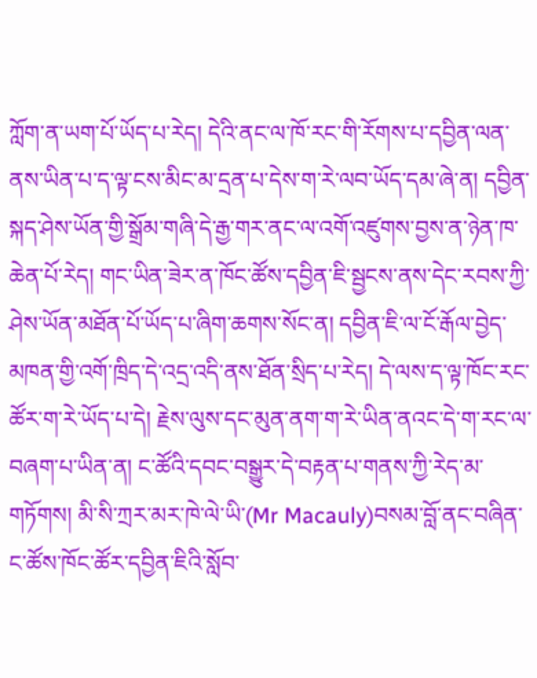ཀློག་ན་ཡག་པོ་ཡོད་པ་རེད། དེའི་ནང་ལ་ཁོ་རང་གི་རོགས་པ་དབྱིན་ལན་ནས་ཡིན་པ་ད་ལྟ་ངས་མིང་མ་དྲན་པ་དེས་ག་རེ་ལབ་ཡོད་དམ་ཞེ་ན། དབྱིན་སྐད་ཤེས་ཡོན་གྱི་སྒྲོམ་གཞི་དེ་རྒྱ་གར་ནང་ལ་འགོ་འཛུགས་བྱས་ན་ཉེན་ཁ་ཆེན་པོ་རེད། གང་ཡིན་ཟེར་ན་ཁོང་ཚོས་དབྱིན་ཇི་སྦྱངས་ནས་དེང་རབས་ཀྱི་ཤེས་ཡོན་མཐོན་པོ་ཡོད་པ་ཞིག་ཆགས་སོང་ན། དབྱིན་ཇི་ལ་ངོ་རྒོལ་བྱེད་མཁན་གྱི་འགོ་ཁྲིད་དེ་འདྲ་འདི་ནས་ཐོན་སྲིད་པ་རེད། དེ་ལས་ད་ལྟ་ཁོང་རང་ཚོར་ག་རེ་ཡོད་པ་དེ། རྗེས་ལུས་དང་མུན་ནག་ག་རེ་ཡིན་ནའང་དེ་ག་རང་ལ་བཞག་པ་ཡིན་ན། ང་ཚོའི་དབང་བསྒྱུར་དེ་བརྟན་པ་གནས་ཀྱི་རེད་མ་གཏོགས། མི་སི་ཀྲར་མར་ཁེ་ལེ་ཡི་(Mr Macauly)བསམ་བློ་ནང་བཞིན་ང་ཚོས་ཁོང་ཚོར་དབྱིན་ཇིའི་སློབ་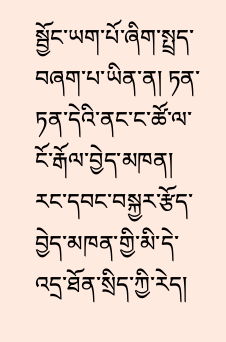སྦྱོང་ཡག་པོ་ཞིག་སྤྲད་བཞག་པ་ཡིན་ན། ཏན་ཏན་དེའི་ནང་ང་ཚོ་ལ་ངོ་རྒོལ་བྱེད་མཁན། རང་དབང་བསྐྱར་རྩོད་བྱེད་མཁན་གྱི་མི་དེ་འདྲ་ཐོན་སྲིད་ཀྱི་རེད།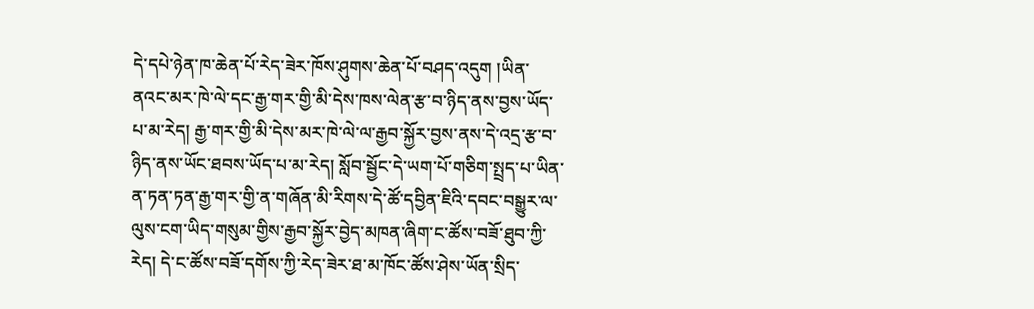དེ་དཔེ་ཉེན་ཁ་ཆེན་པོ་རེད་ཟེར་ཁོས་ཤུགས་ཆེན་པོ་བཤད་འདུག །ཡིན་ནའང་མར་ཁེ་ལེ་དང་རྒྱ་གར་གྱི་མི་དེས་ཁས་ལེན་རྩ་བ་ཉིད་ནས་བྱས་ཡོད་པ་མ་རེད། རྒྱ་གར་གྱི་མི་དེས་མར་ཁེ་ལེ་ལ་རྒྱབ་སྐྱོར་བྱས་ནས་དེ་འདྲ་རྩ་བ་ཉིད་ནས་ཡོང་ཐབས་ཡོད་པ་མ་རེད། སློབ་སྦྱོང་དེ་ཡག་པོ་གཅིག་སྤྲད་པ་ཡིན་ན་ཏན་ཏན་རྒྱ་གར་གྱི་ན་གཞོན་མི་རིགས་དེ་ཚོ་དབྱིན་ཇིའི་དབང་བསྒྱུར་ལ་ལུས་ངག་ཡིད་གསུམ་གྱིས་རྒྱབ་སྐྱོར་བྱེད་མཁན་ཞིག་ང་ཚོས་བཟོ་ཐུབ་ཀྱི་རེད། དེ་ང་ཚོས་བཟོ་དགོས་ཀྱི་རེད་ཟེར་ཐ་མ་ཁོང་ཚོས་ཤེས་ཡོན་སྲིད་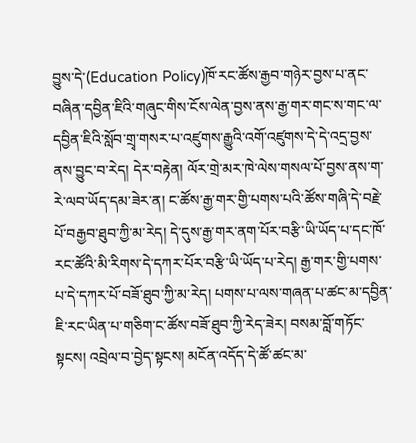བྱུས་དེ་(Education Policy)ཁོ་རང་ཚོས་རྒྱབ་གཉེར་བྱས་པ་ནང་བཞིན་དབྱིན་ཇིའི་གཞུང་གིས་ངོས་ལེན་བྱས་ནས་རྒྱ་གར་གང་ས་གང་ལ་དབྱིན་ཇིའི་སློབ་གྲྭ་གསར་པ་འཛུགས་རྒྱུའི་འགོ་འཛུགས་དེ་དེ་འདྲ་བྱས་ནས་བྱུང་བ་རེད། དེར་བརྟེན། ལོར་གྲེ་མར་ཁེ་ལེས་གསལ་པོ་བྱས་ནས་ག་རེ་ལབ་ཡོད་དམ་ཟེར་ན། ང་ཚོས་རྒྱ་གར་གྱི་པགས་པའི་ཚོས་གཞི་དེ་བརྗེ་པོ་བརྒྱབ་ཐུབ་ཀྱི་མ་རེད། དེ་དུས་རྒྱ་གར་ནག་པོར་བརྩི་ཡི་ཡོད་པ་དང་ཁོ་རང་ཚོའི་མི་རིགས་དེ་དཀར་པོར་བརྩི་ཡི་ཡོད་པ་རེད། རྒྱ་གར་གྱི་པགས་པ་དེ་དཀར་པོ་བཟོ་ཐུབ་ཀྱི་མ་རེད། པགས་པ་ལས་གཞན་པ་ཚང་མ་དབྱིན་ཇི་རང་ཡིན་པ་གཅིག་ང་ཚོས་བཟོ་ཐུབ་ཀྱི་རེད་ཟེར། བསམ་བློ་གཏོང་སྟངས། འབྲེལ་བ་བྱེད་སྟངས། མངོན་འདོད་དེ་ཚོ་ཚང་མ་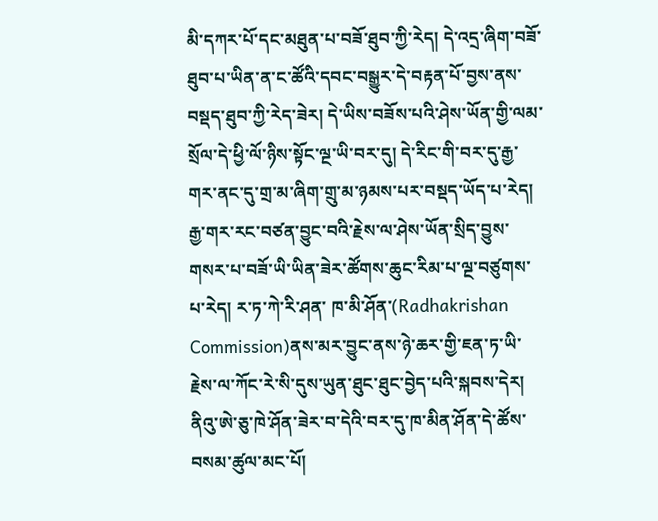མི་དཀར་པོ་དང་མཐུན་པ་བཟོ་ཐུབ་ཀྱི་རེད། དེ་འདྲ་ཞིག་བཟོ་ཐུབ་པ་ཡིན་ན་ང་ཚོའི་དབང་བསྒྱུར་དེ་བརྟན་པོ་བྱས་ནས་བསྡད་ཐུབ་ཀྱི་རེད་ཟེར། དེ་ཡིས་བཟོས་པའི་ཤེས་ཡོན་གྱི་ལམ་སྲོལ་དེ་ཕྱི་ལོ་ཉིས་སྟོང་ལྔ་ཡི་བར་དུ། དེ་རིང་གི་བར་དུ་རྒྱ་གར་ནང་དུ་གྲ་མ་ཞིག་གྲུ་མ་ཉམས་པར་བསྡད་ཡོད་པ་རེད།
རྒྱ་གར་རང་བཙན་བྱུང་བའི་རྗེས་ལ་ཤེས་ཡོན་སྲིད་བྱུས་གསར་པ་བཟོ་ཡི་ཡིན་ཟེར་ཚོགས་ཆུང་རིམ་པ་ལྔ་བཙུགས་པ་རེད། ར་ཏ་ཀེ་རི་ཤན་ ཁ་མི་ཤོན་(Radhakrishan Commission)ནས་མར་བྱུང་ནས་ཉེ་ཆར་གྱི་ཇན་ཏ་ཡི་རྗེས་ལ་ཀོང་རེ་སི་དུས་ཡུན་ཐུང་ཐུང་བྱེད་པའི་སྐབས་དེར། ནིའུ་ཨེ་ཅུ་ཁེ་ཤོན་ཟེར་བ་དེའི་བར་དུ་ཁ་མིན་ཤོན་དེ་ཚོས་བསམ་ཚུལ་མང་པོ།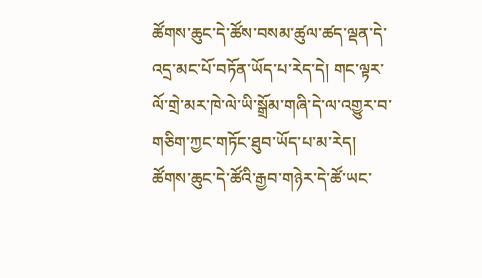ཚོགས་ཆུང་དེ་ཚོས་བསམ་ཚུལ་ཚད་ལྡན་དེ་འདྲ་མང་པོ་བཏོན་ཡོད་པ་རེད་དེ། གང་ལྟར་ལོ་གྲེ་མར་ཁེ་ལེ་ཡི་སྒྲོམ་གཞི་དེ་ལ་འགྱུར་བ་གཅིག་ཀྱང་གཏོང་ཐུབ་ཡོད་པ་མ་རེད། ཚོགས་ཆུང་དེ་ཚོའི་རྒྱབ་གཉེར་དེ་ཚོ་ཡང་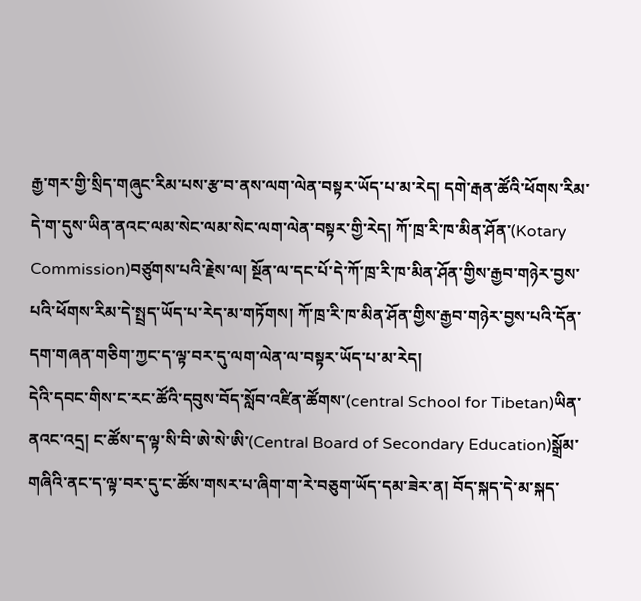རྒྱ་གར་གྱི་སྲིད་གཞུང་རིམ་པས་རྩ་བ་ནས་ལག་ལེན་བསྟར་ཡོད་པ་མ་རེད། དགེ་རྒན་ཚོའི་ཕོགས་རིམ་དེ་ག་དུས་ཡིན་ནའང་ལམ་སེང་ལམ་སེང་ལག་ལེན་བསྟར་གྱི་རེད། ཀོ་ཁྲ་རི་ཁ་མིན་ཤོན་(Kotary Commission)བཙུགས་པའི་རྗེས་ལ། སྔོན་ལ་དང་པོ་དེ་ཀོ་ཁྲ་རི་ཁ་མིན་ཤོན་གྱིས་རྒྱབ་གཉེར་བྱས་པའི་ཕོགས་རིམ་དེ་སྤྲད་ཡོད་པ་རེད་མ་གཏོགས། ཀོ་ཁྲ་རི་ཁ་མིན་ཤོན་གྱིས་རྒྱབ་གཉེར་བྱས་པའི་དོན་དག་གཞན་གཅིག་ཀྱང་ད་ལྟ་བར་དུ་ལག་ལེན་ལ་བསྟར་ཡོད་པ་མ་རེད།
དེའི་དབང་གིས་ང་རང་ཚོའི་དབུས་བོད་སློབ་འཛིན་ཚོགས་(central School for Tibetan)ཡིན་ནའང་འདྲ། ང་ཚོས་ད་ལྟ་སི་བི་ཨེ་སེ་ཨི་(Central Board of Secondary Education)སྒྲོམ་གཞིའི་ནང་ད་ལྟ་བར་དུ་ང་ཚོས་གསར་པ་ཞིག་ག་རེ་བཅུག་ཡོད་དམ་ཟེར་ན། བོད་སྐད་དེ་མ་སྐད་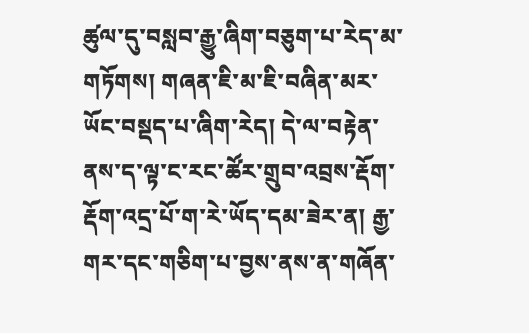ཚུལ་དུ་བསླབ་རྒྱུ་ཞིག་བཅུག་པ་རེད་མ་གཏོགས། གཞན་ཇི་མ་ཇི་བཞིན་མར་ཡོང་བསྡད་པ་ཞིག་རེད། དེ་ལ་བརྟེན་ནས་ད་ལྟ་ང་རང་ཚོར་གྲུབ་འབྲས་རྡོག་རྡོག་འདྲ་པོ་ག་རེ་ཡོད་དམ་ཟེར་ན། རྒྱ་གར་དང་གཅིག་པ་བྱས་ནས་ན་གཞོན་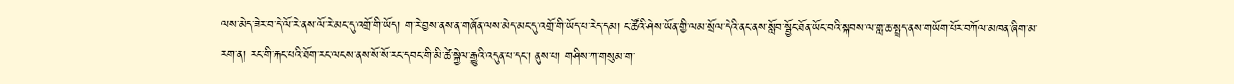ལས་མེད་ཟེར་བ་དེ་ལོ་རེ་ནས་ལོ་རེ་མང་དུ་འགྲོ་གི་ཡོད། ག་རེ་བྱས་ནས་ན་གཞོན་ལས་མེད་མང་དུ་འགྲོ་གི་ཡོད་པ་རེད་དམ། ང་ཚོའི་ཤེས་ཡོན་གྱི་ལམ་སྲོལ་དེའི་ནང་ནས་སློབ་སྦྱོང་ཐོན་ཡོང་བའི་སྐབས་ལ་གླ་ཆ་སྤྲད་ནས་གཡོག་པོར་བཀོལ་མཁན་ཞིག་མ་རག་ན། རང་གི་རྐང་པའི་ཐོག་རང་ལངས་ནས་སོ་སོ་རང་དབང་གི་མི་ཚེ་སྐྱེལ་རྒྱུའི་འདུན་པ་དང་། ནུས་པ། གཤིས་ཀ་གསུམ་ག་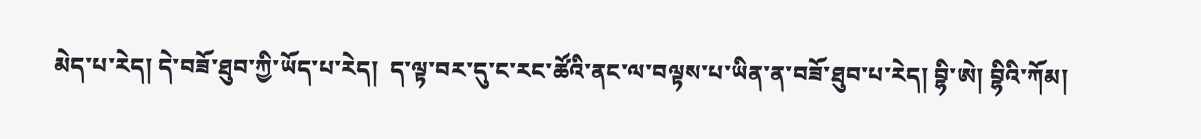མེད་པ་རེད། དེ་བཟོ་ཐུབ་ཀྱི་ཡོད་པ་རེད།  ད་ལྟ་བར་དུ་ང་རང་ཚོའི་ནང་ལ་བལྟས་པ་ཡིན་ན་བཟོ་ཐུབ་པ་རེད། བྷི་ཨེ། བྷིའི་ཀོམ།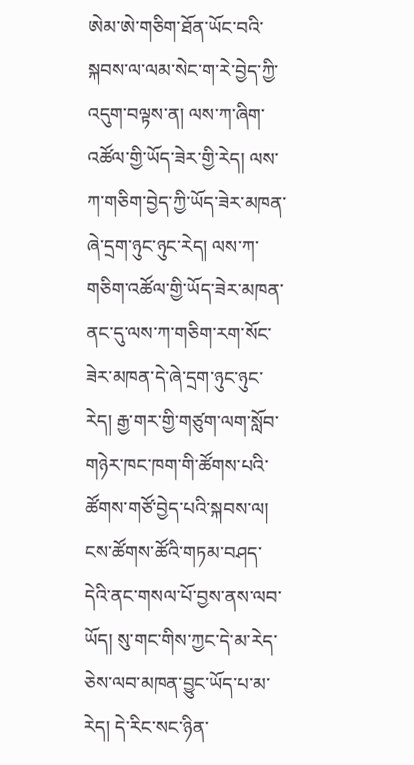ཨེམ་ཨེ་གཅིག་ཐོན་ཡོང་བའི་སྐབས་ལ་ལམ་སེང་ག་རེ་བྱེད་ཀྱི་འདུག་བལྟས་ན། ལས་ཀ་ཞིག་འཚོལ་གྱི་ཡོད་ཟེར་གྱི་རེད། ལས་ཀ་གཅིག་བྱེད་ཀྱི་ཡོད་ཟེར་མཁན་ཞེ་དྲག་ཉུང་ཉུང་རེད། ལས་ཀ་གཅིག་འཚོལ་གྱི་ཡོད་ཟེར་མཁན་ནང་དུ་ལས་ཀ་གཅིག་རག་སོང་ཟེར་མཁན་དེ་ཞེ་དྲག་ཉུང་ཉུང་རེད། རྒྱ་གར་གྱི་གཙུག་ལག་སློབ་གཉེར་ཁང་ཁག་གི་ཚོགས་པའི་ཚོགས་གཙོ་བྱེད་པའི་སྐབས་ལ། ངས་ཚོགས་ཚོའི་གཏམ་བཤད་དེའི་ནང་གསལ་པོ་བྱས་ནས་ལབ་ཡོད། སུ་གང་གིས་ཀྱང་དེ་མ་རེད་ཅེས་ལབ་མཁན་བྱུང་ཡོད་པ་མ་རེད། དེ་རིང་སང་ཉིན་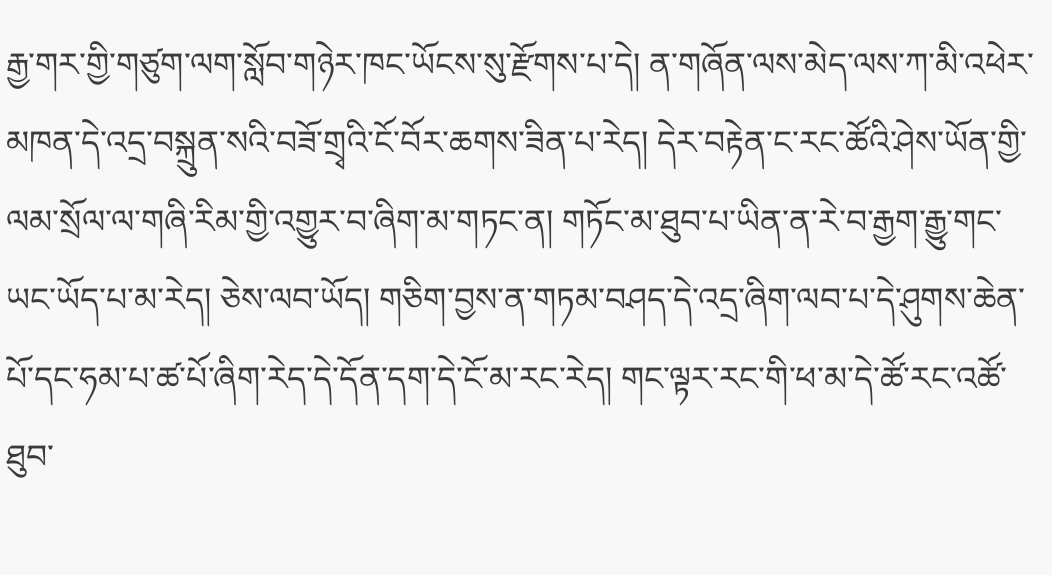རྒྱ་གར་གྱི་གཙུག་ལག་སློབ་གཉེར་ཁང་ཡོངས་སུ་རྫོགས་པ་དེ། ན་གཞོན་ལས་མེད་ལས་ཀ་མི་འཕེར་མཁན་དེ་འདྲ་བསྐྲུན་སའི་བཟོ་གྲྭའི་ངོ་བོར་ཆགས་ཟིན་པ་རེད། དེར་བརྟེན་ང་རང་ཚོའི་ཤེས་ཡོན་གྱི་ལམ་སྲོལ་ལ་གཞི་རིམ་གྱི་འགྱུར་བ་ཞིག་མ་གཏང་ན། གཏོང་མ་ཐུབ་པ་ཡིན་ན་རེ་བ་རྒྱག་རྒྱུ་གང་ཡང་ཡོད་པ་མ་རེད། ཅེས་ལབ་ཡོད། གཅིག་བྱས་ན་གཏམ་བཤད་དེ་འདྲ་ཞིག་ལབ་པ་དེ་ཤུགས་ཆེན་པོ་དང་ཧམ་པ་ཚ་པོ་ཞིག་རེད་དེ་དོན་དག་དེ་ངོ་མ་རང་རེད། གང་ལྟར་རང་གི་ཕ་མ་དེ་ཚོ་རང་འཚོ་ཐུབ་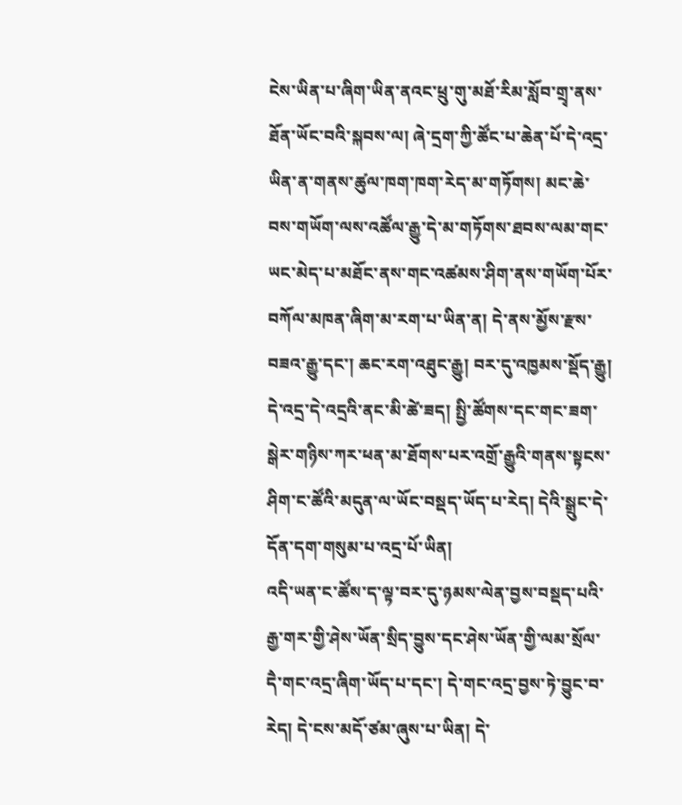ངེས་ཡིན་པ་ཞིག་ཡིན་ནའང་ཕྲུ་གུ་མཐོ་རིམ་སློབ་གྲྭ་ནས་ཐོན་ཡོང་བའི་སྐབས་ལ། ཞེ་དྲག་ཀྱི་ཚོང་པ་ཆེན་པོ་དེ་འདྲ་ཡིན་ན་གནས་ཚུལ་ཁག་ཁག་རེད་མ་གཏོགས། མང་ཆེ་བས་གཡོག་ལས་འཚོལ་རྒྱུ་དེ་མ་གཏོགས་ཐབས་ལམ་གང་ཡང་མེད་པ་མཐོང་ནས་གང་འཚམས་ཤིག་ནས་གཡོག་པོར་བཀོལ་མཁན་ཞིག་མ་རག་པ་ཡིན་ན། དེ་ནས་མྱོས་རྫས་བཟའ་རྒྱུ་དང་། ཆང་རག་འཐུང་རྒྱུ། བར་དུ་འཁྱམས་སྡོད་རྒྱུ། དེ་འདྲ་དེ་འདྲའི་ནང་མི་ཚེ་ཟད། སྤྱི་ཚོགས་དང་གང་ཟག་སྒེར་གཉིས་ཀར་ཕན་མ་ཐོགས་པར་འགྲོ་རྒྱུའི་གནས་སྟངས་ཤིག་ང་ཚོའི་མདུན་ལ་ཡོང་བསྡད་ཡོད་པ་རེད། དེའི་སྒྲུང་དེ་དོན་དག་གསུམ་པ་འདྲ་པོ་ཡིན།
འདི་ཡན་ང་ཚོས་ད་ལྟ་བར་དུ་ཉམས་ལེན་བྱས་བསྡད་པའི་རྒྱ་གར་གྱི་ཤེས་ཡོན་སྲིད་བྱུས་དང་ཤེས་ཡོན་གྱི་ལམ་སྲོལ་དཻ་གང་འདྲ་ཞིག་ཡོད་པ་དང་། དེ་གང་འདྲ་བྱས་ཏེ་བྱུང་བ་རེད། དེ་ངས་མདོ་ཙམ་ཞུས་པ་ཡིན། དེ་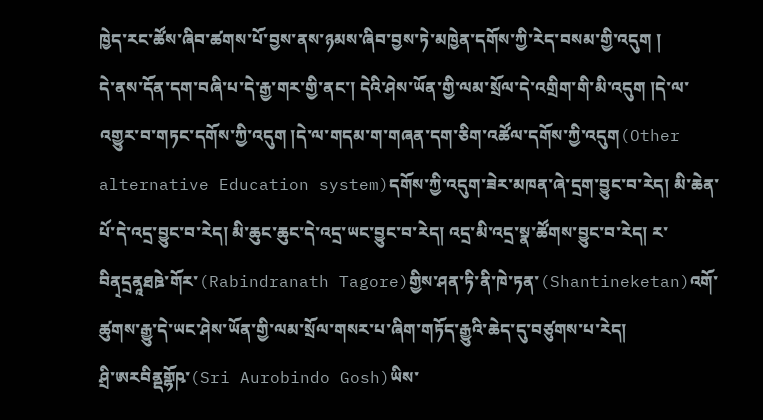ཁྱེད་རང་ཚོས་ཞིབ་ཚགས་པོ་བྱས་ནས་ཉམས་ཞིབ་བྱས་ཏེ་མཁྱེན་དགོས་ཀྱི་རེད་བསམ་གྱི་འདུག །
དེ་ནས་དོན་དག་བཞི་པ་དེ་རྒྱ་གར་གྱི་ནང་། དེའི་ཤེས་ཡོན་གྱི་ལམ་སྲོལ་དེ་འགྲིག་གི་མི་འདུག །དེ་ལ་འགྱུར་བ་གཏང་དགོས་ཀྱི་འདུག །དེ་ལ་གདམ་ག་གཞན་དག་ཅིག་འཚོལ་དགོས་ཀྱི་འདུག(Other alternative Education system)དགོས་ཀྱི་འདུག་ཟེར་མཁན་ཞེ་དྲག་བྱུང་བ་རེད། མི་ཆེན་པོ་དེ་འདྲ་བྱུང་བ་རེད། མི་ཆུང་ཆུང་དེ་འདྲ་ཡང་བྱུང་བ་རེད། འདྲ་མི་འདྲ་སྣ་ཚོགས་བྱུང་བ་རེད། ར་བིན྄དྲནཱཐཋེ་གོར་(Rabindranath Tagore)གྱིས་ཤན་ཏི་ནི་ཁེ་ཏན་(Shantineketan)འགོ་ཚུགས་རྒྱུ་དེ་ཡང་ཤེས་ཡོན་གྱི་ལམ་སྲོལ་གསར་པ་ཞིག་གཏོད་རྒྱུའི་ཆེད་དུ་བཙུགས་པ་རེད།
ཤྲི་ཨརབིནྡགྷོཥ་(Sri Aurobindo Gosh)ཡིས་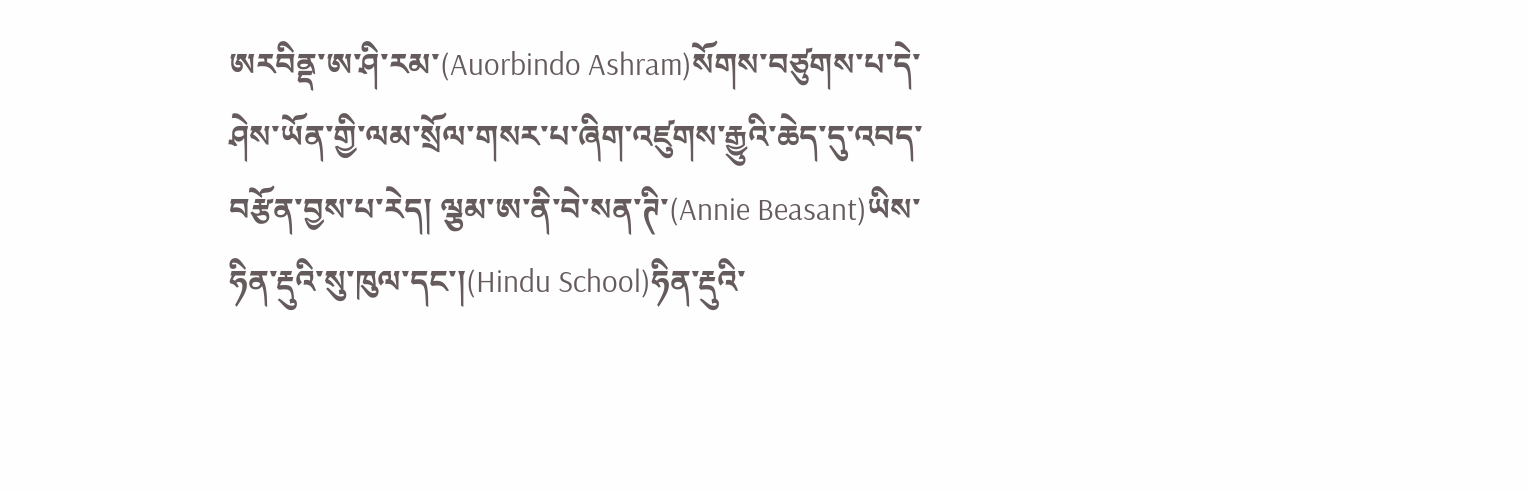ཨརབིནྡ་ཨ་ཤི་རམ་(Auorbindo Ashram)སོགས་བཙུགས་པ་དེ་ཤེས་ཡོན་གྱི་ལམ་སྲོལ་གསར་པ་ཞིག་འཛུགས་རྒྱུའི་ཆེད་དུ་འབད་བརྩོན་བྱས་པ་རེད། ལྕམ་ཨ་ནི་བེ་སན་ཊི་(Annie Beasant)ཡིས་ཧིན་རྡུའི་སུ་ཁུལ་དང་།(Hindu School)ཧིན་རྡུའི་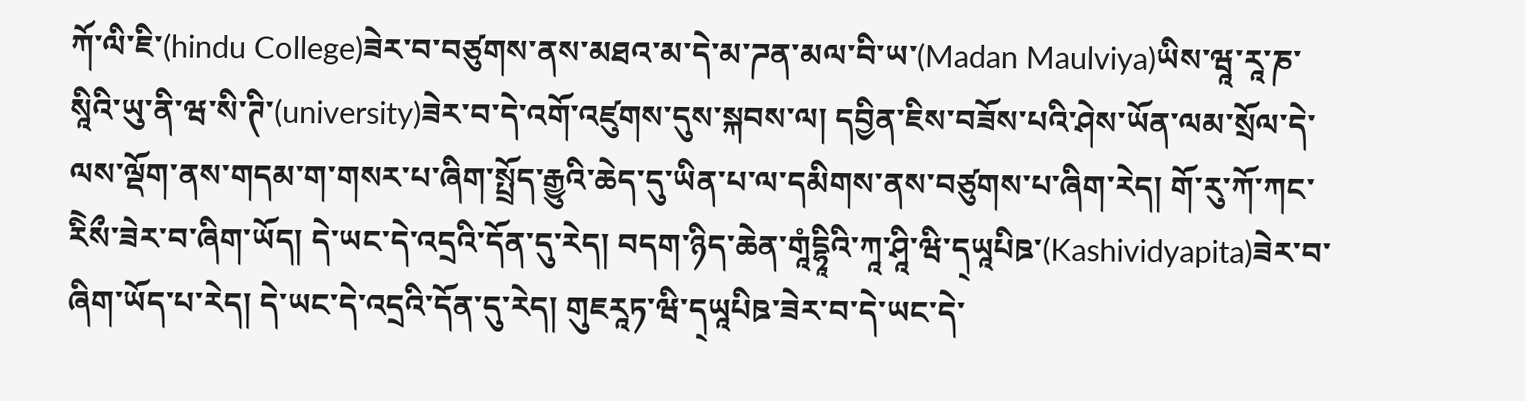ཀོ་ལི་ཇི་(hindu College)ཟེར་བ་བཙུགས་ནས་མཐའ་མ་དེ་མ་ཌན་མལ་བི་ཡ་(Madan Maulviya)ཡིས་ཝཱ་རཱ་ཎ་སཱིའི་ཡུ་ནི་ཝ་སི་ཊི་(university)ཟེར་བ་དེ་འགོ་འཛུགས་དུས་སྐབས་ལ། དབྱིན་ཇིས་བཟོས་པའི་ཤེས་ཡོན་ལམ་སྲོལ་དེ་ལས་ལྡོག་ནས་གདམ་ག་གསར་པ་ཞིག་སྤྲོད་རྒྱུའི་ཆེད་དུ་ཡིན་པ་ལ་དམིགས་ནས་བཙུགས་པ་ཞིག་རེད། གོ་རུ་ཀོ་ཀང་རིེསྀ་ཟེར་བ་ཞིག་ཡོད། དེ་ཡང་དེ་འདྲའི་དོན་དུ་རེད། བདག་ཉིད་ཆེན་གཱཾདྷཱིའི་ཀཱ་ཤཱི་ཝི་ད྄ཡཱཔིཋ་(Kashividyapita)ཟེར་བ་ཞིག་ཡོད་པ་རེད། དེ་ཡང་དེ་འདྲའི་དོན་དུ་རེད། གུཇརཱཏ་ཝི་ད྄ཡཱཔིཋ་ཟེར་བ་དེ་ཡང་དེ་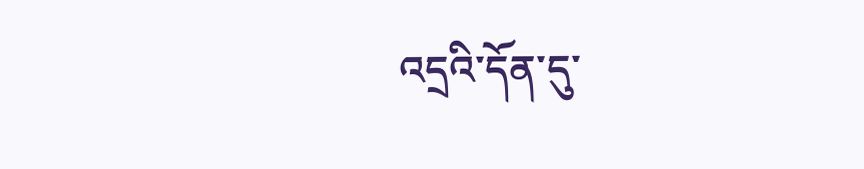འདྲའི་དོན་དུ་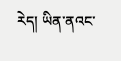རེད། ཡིན་ནའང་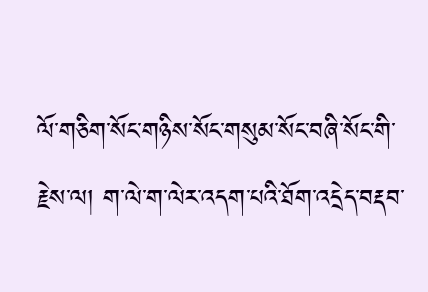ལོ་གཅིག་སོང་གཉིས་སོང་གསུམ་སོང་བཞི་སོང་གི་རྗེས་ལ། ག་ལེ་ག་ལེར་འདག་པའི་ཐོག་འདྲེད་བརྡབ་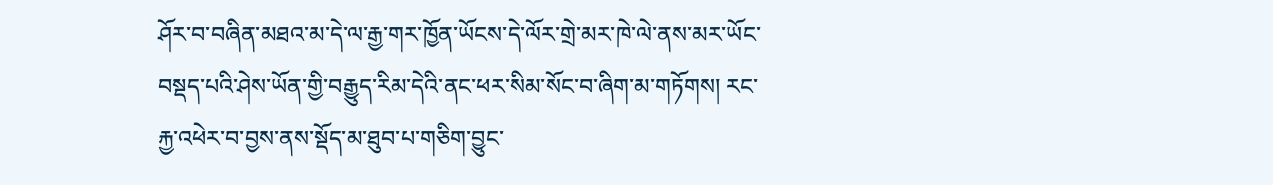ཤོར་བ་བཞིན་མཐའ་མ་དེ་ལ་རྒྱ་གར་ཁྱོན་ཡོངས་དེ་ལོར་གྲེ་མར་ཁེ་ལེ་ནས་མར་ཡོང་བསྡད་པའི་ཤེས་ཡོན་གྱི་བརྒྱུད་རིམ་དེའི་ནང་ཕར་སིམ་སོང་བ་ཞིག་མ་གཏོགས། རང་རྐྱ་འཕེར་བ་བྱས་ནས་སྡོད་མ་ཐུབ་པ་གཅིག་བྱུང་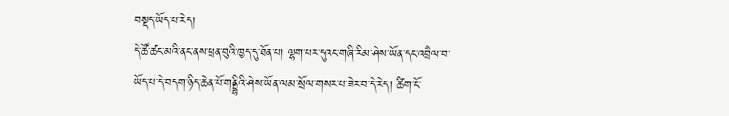བསྡད་ཡོད་པ་རེད།
དེ་ཚོ་ཚང་མའི་ནང་ནས་ཕྲན་བུའི་ཁྱད་དུ་ཐོན་པ། ལྷག་པར་དུའང་གཞི་རིམ་ཤེས་ཡོན་དང་འབྲཻལ་བ་ཡོད་པ་དེ་བདག་ཉིད་ཆེན་པོ་གནྡྷིའི་ཤེས་ཡོན་ལམ་སྲོལ་གསར་པ་ཟེར་བ་དེ་རེད། ཚིག་ངོ་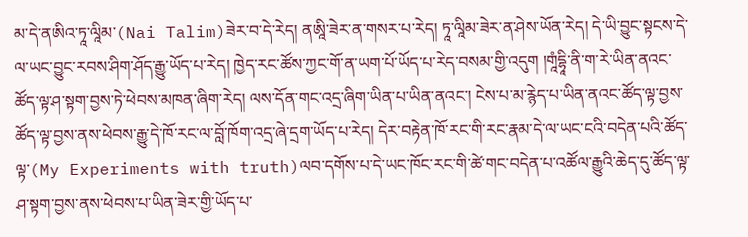མ་དེ་ནཨིའ་ཏཱ་ལཱིམ་(Nai Talim)ཟེར་བ་དེ་རེད། ནཨཱི་ཟེར་ན་གསར་པ་རེད། ཏཱ་ལཱིམ་ཟེར་ན་ཤེས་ཡོན་རེད། དེ་ཡི་བྱུང་སྟངས་དེ་ལ་ཡང་བྱུང་རབས་ཤིག་ཤོད་རྒྱུ་ཡོད་པ་རེད། ཁྱེད་རང་ཚོས་ཀྱང་གོ་ན་ཡག་པོ་ཡོད་པ་རེད་བསམ་གྱི་འདུག །གཱཾདྷཱི་ནི་ག་རེ་ཡིན་ནའང་ཚོད་ལྟ་ཤ་སྟག་བྱས་ཏེ་ཕེབས་མཁན་ཞིག་རེད། ལས་དོན་གང་འདྲ་ཞིག་ཡིན་པ་ཡིན་ནའང་། ངེས་པ་མ་རྙེད་པ་ཡིན་ནའང་ཚོད་ལྟ་བྱས་ཚོད་ལྟ་བྱས་ནས་ཕེབས་རྒྱུ་དེ་ཁོ་རང་ལ་བློ་ཁོག་འདྲ་ཞེ་དྲག་ཡོད་པ་རེད། དེར་བརྟེན་ཁོ་རང་གི་རང་རྣམ་དེ་ལ་ཡང་ངའི་བདེན་པའི་ཚོད་ལྟ་(My Experiments with truth)ལབ་དགོས་པ་དེ་ཡང་ཁོང་རང་གི་ཚེ་གང་བདེན་པ་འཚོལ་རྒྱུའི་ཆེད་དུ་ཚོད་ལྟ་ཤ་སྟག་བྱས་ནས་ཕེབས་པ་ཡིན་ཟེར་གྱི་ཡོད་པ་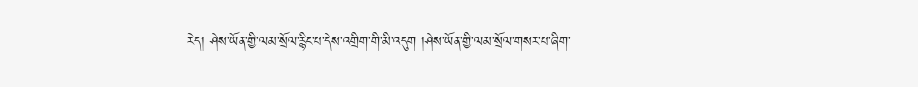རེད། ཤེས་ཡོན་གྱི་ལམ་སྲོལ་རྙིང་པ་དེས་འགྲིག་གི་མི་འདུག །ཤེས་ཡོན་གྱི་ལམ་སྲོལ་གསར་པ་ཞིག་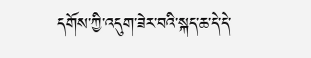དགོས་ཀྱི་འདུག་ཟེར་བའི་སྐད་ཆ་དེ་དེ་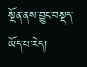སྔོན་ནས་བྱུང་བསྡད་ཡོད་པ་རེད།